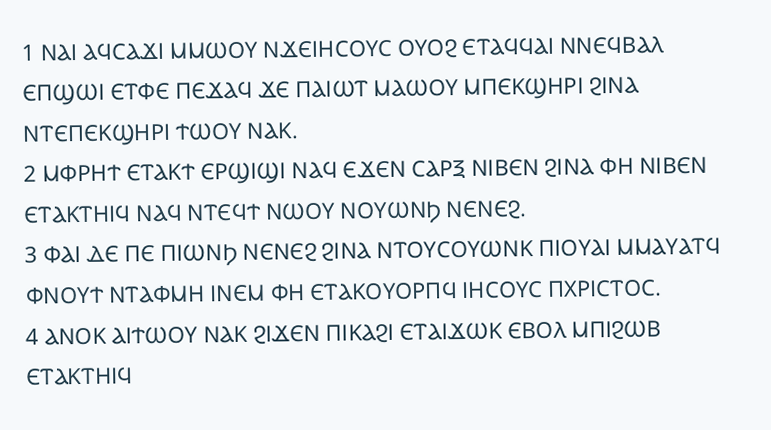1 ⲚⲀⲒ ⲀϤⲤⲀϪⲒ ⲘⲘⲰⲞⲨ ⲚϪⲈⲒⲎⲤⲞⲨⲤ ⲞⲨⲞϨ ⲈⲦⲀϤϤⲀⲒ ⲚⲚⲈϤⲂⲀⲖ ⲈⲠϢⲰⲒ ⲈⲦⲪⲈ ⲠⲈϪⲀϤ ϪⲈ ⲠⲀⲒⲰⲦ ⲘⲀⲰⲞⲨ ⲘⲠⲈⲔϢⲎⲢⲒ ϨⲒⲚⲀ ⲚⲦⲈⲠⲈⲔϢⲎⲢⲒ ϮⲰⲞⲨ ⲚⲀⲔ.
2 ⲘⲪⲢⲎϮ ⲈⲦⲀⲔϮ ⲈⲢϢⲒϢⲒ ⲚⲀϤ ⲈϪⲈⲚ ⲤⲀⲢⲜ ⲚⲒⲂⲈⲚ ϨⲒⲚⲀ ⲪⲎ ⲚⲒⲂⲈⲚ ⲈⲦⲀⲔⲦⲎⲒϤ ⲚⲀϤ ⲚⲦⲈϤϮ ⲚⲰⲞⲨ ⲚⲞⲨⲰⲚϦ ⲚⲈⲚⲈϨ.
3 ⲪⲀⲒ ⲆⲈ ⲠⲈ ⲠⲒⲰⲚϦ ⲚⲈⲚⲈϨ ϨⲒⲚⲀ ⲚⲦⲞⲨⲤⲞⲨⲰⲚⲔ ⲠⲒⲞⲨⲀⲒ ⲘⲘⲀⲨⲀⲦϤ ⲪⲚⲞⲨϮ ⲚⲦⲀⲪⲘⲎ ⲒⲚⲈⲘ ⲪⲎ ⲈⲦⲀⲔⲞⲨⲞⲢⲠϤ ⲒⲎⲤⲞⲨⲤ ⲠⲬⲢⲒⲤⲦⲞⲤ.
4 ⲀⲚⲞⲔ ⲀⲒϮⲰⲞⲨ ⲚⲀⲔ ϨⲒϪⲈⲚ ⲠⲒⲔⲀϨⲒ ⲈⲦⲀⲒϪⲰⲔ ⲈⲂⲞⲖ ⲘⲠⲒϨⲰⲂ ⲈⲦⲀⲔⲦⲎⲒϤ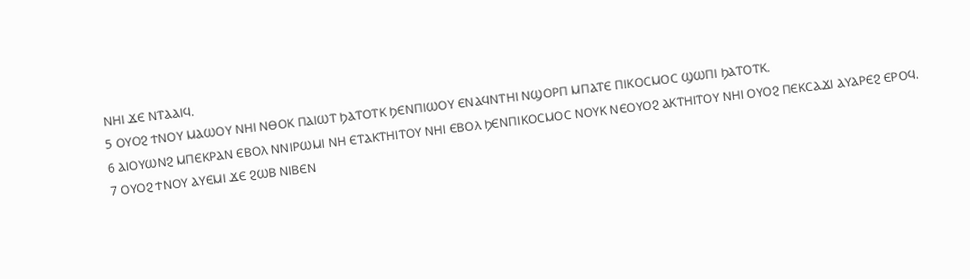ⲚⲎⲒ ϪⲈ ⲚⲦⲀⲀⲒϤ.
5 ⲞⲨⲞϨ ϮⲚⲞⲨ ⲘⲀⲰⲞⲨ ⲚⲎⲒ ⲚⲐⲞⲔ ⲠⲀⲒⲰⲦ ϦⲀⲦⲞⲦⲔ ϦⲈⲚⲠⲒⲰⲞⲨ ⲈⲚⲀϤⲚⲦⲎⲒ ⲚϢⲞⲢⲠ ⲘⲠⲀⲦⲈ ⲠⲒⲔⲞⲤⲘⲞⲤ ϢⲰⲠⲒ ϦⲀⲦⲞⲦⲔ.
6 ⲀⲒⲞⲨⲰⲚϨ ⲘⲠⲈⲔⲢⲀⲚ ⲈⲂⲞⲖ ⲚⲚⲒⲢⲰⲘⲒ ⲚⲎ ⲈⲦⲀⲔⲦⲎⲒⲦⲞⲨ ⲚⲎⲒ ⲈⲂⲞⲖ ϦⲈⲚⲠⲒⲔⲞⲤⲘⲞⲤ ⲚⲞⲨⲔ ⲚⲈⲞⲨⲞϨ ⲀⲔⲦⲎⲒⲦⲞⲨ ⲚⲎⲒ ⲞⲨⲞϨ ⲠⲈⲔⲤⲀϪⲒ ⲀⲨⲀⲢⲈϨ ⲈⲢⲞϤ.
7 ⲞⲨⲞϨ ϮⲚⲞⲨ ⲀⲨⲈⲘⲒ ϪⲈ ϨⲰⲂ ⲚⲒⲂⲈⲚ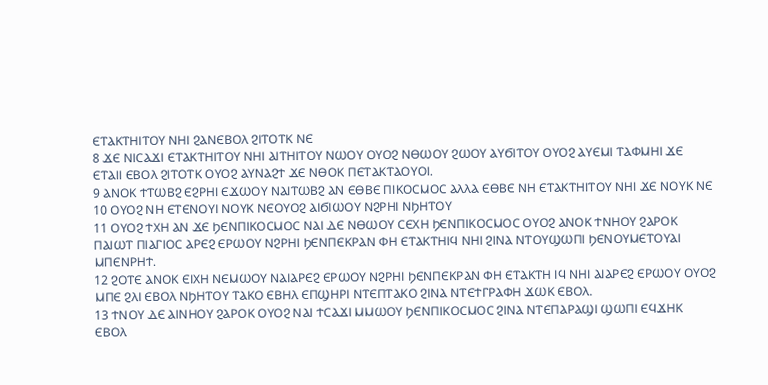ⲈⲦⲀⲔⲦⲎⲒⲦⲞⲨ ⲚⲎⲒ ϨⲀⲚⲈⲂⲞⲖ ϨⲒⲦⲞⲦⲔ ⲚⲈ
8 ϪⲈ ⲚⲒⲤⲀϪⲒ ⲈⲦⲀⲔⲦⲎⲒⲦⲞⲨ ⲚⲎⲒ ⲀⲒⲦⲎⲒⲦⲞⲨ ⲚⲰⲞⲨ ⲞⲨⲞϨ ⲚⲐⲰⲞⲨ ϨⲰⲞⲨ ⲀⲨϬⲒⲦⲞⲨ ⲞⲨⲞϨ ⲀⲨⲈⲘⲒ ⲦⲀⲪⲘⲎⲒ ϪⲈ ⲈⲦⲀⲒⲒ ⲈⲂⲞⲖ ϨⲒⲦⲞⲦⲔ ⲞⲨⲞϨ ⲀⲨⲚⲀϨϮ ϪⲈ ⲚⲐⲞⲔ ⲠⲈⲦⲀⲔⲦⲀⲞⲨⲞⲒ.
9 ⲀⲚⲞⲔ ϮⲦⲰⲂϨ ⲈϨⲢⲎⲒ ⲈϪⲰⲞⲨ ⲚⲀⲒⲦⲰⲂϨ ⲀⲚ ⲈⲐⲂⲈ ⲠⲒⲔⲞⲤⲘⲞⲤ ⲀⲖⲖⲀ ⲈⲐⲂⲈ ⲚⲎ ⲈⲦⲀⲔⲦⲎⲒⲦⲞⲨ ⲚⲎⲒ ϪⲈ ⲚⲞⲨⲔ ⲚⲈ
10 ⲞⲨⲞϨ ⲚⲎ ⲈⲦⲈⲚⲞⲨⲒ ⲚⲞⲨⲔ ⲚⲈⲞⲨⲞϨ ⲀⲒϬⲒⲰⲞⲨ ⲚϨⲢⲎⲒ ⲚϦⲎⲦⲞⲨ
11 ⲞⲨⲞϨ ϮⲬⲎ ⲀⲚ ϪⲈ ϦⲈⲚⲠⲒⲔⲞⲤⲘⲞⲤ ⲚⲀⲒ ⲆⲈ ⲚⲐⲰⲞⲨ ⲤⲈⲬⲎ ϦⲈⲚⲠⲒⲔⲞⲤⲘⲞⲤ ⲞⲨⲞϨ ⲀⲚⲞⲔ ϮⲚⲎⲞⲨ ϨⲀⲢⲞⲔ ⲠⲀⲒⲰⲦ ⲠⲒⲀⲄⲒⲞⲤ ⲀⲢⲈϨ ⲈⲢⲰⲞⲨ ⲚϨⲢⲎⲒ ϦⲈⲚⲠⲈⲔⲢⲀⲚ ⲪⲎ ⲈⲦⲀⲔⲦⲎⲒϤ ⲚⲎⲒ ϨⲒⲚⲀ ⲚⲦⲞⲨϢⲰⲠⲒ ϦⲈⲚⲞⲨⲘⲈⲦⲞⲨⲀⲒ ⲘⲠⲈⲚⲢⲎϮ.
12 ϨⲞⲦⲈ ⲀⲚⲞⲔ ⲈⲒⲬⲎ ⲚⲈⲘⲰⲞⲨ ⲚⲀⲒⲀⲢⲈϨ ⲈⲢⲰⲞⲨ ⲚϨⲢⲎⲒ ϦⲈⲚⲠⲈⲔⲢⲀⲚ ⲪⲎ ⲈⲦⲀⲔⲦⲎ ⲒϤ ⲚⲎⲒ ⲀⲒⲀⲢⲈϨ ⲈⲢⲰⲞⲨ ⲞⲨⲞϨ ⲘⲠⲈ ϨⲖⲒ ⲈⲂⲞⲖ ⲚϦⲎⲦⲞⲨ ⲦⲀⲔⲞ ⲈⲂⲎⲖ ⲈⲠϢⲎⲢⲒ ⲚⲦⲈⲠⲦⲀⲔⲞ ϨⲒⲚⲀ ⲚⲦⲈϮⲄⲢⲀⲪⲎ ϪⲰⲔ ⲈⲂⲞⲖ.
13 ϮⲚⲞⲨ ⲆⲈ ⲀⲒⲚⲎⲞⲨ ϨⲀⲢⲞⲔ ⲞⲨⲞϨ ⲚⲀⲒ ϮⲤⲀϪⲒ ⲘⲘⲰⲞⲨ ϦⲈⲚⲠⲒⲔⲞⲤⲘⲞⲤ ϨⲒⲚⲀ ⲚⲦⲈⲠⲀⲢⲀϢⲒ ϢⲰⲠⲒ ⲈϤϪⲎⲔ ⲈⲂⲞⲖ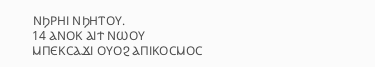ⲚϦⲢⲎⲒ ⲚϦⲎⲦⲞⲨ.
14 ⲀⲚⲞⲔ ⲀⲒϮ ⲚⲰⲞⲨ ⲘⲠⲈⲔⲤⲀϪⲒ ⲞⲨⲞϨ ⲀⲠⲒⲔⲞⲤⲘⲞⲤ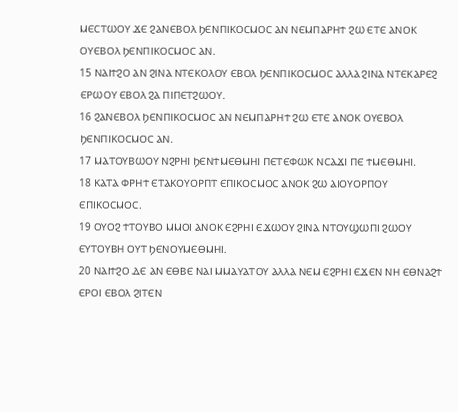ⲘⲈⲤⲦⲰⲞⲨ ϪⲈ ϨⲀⲚⲈⲂⲞⲖ ϦⲈⲚⲠⲒⲔⲞⲤⲘⲞⲤ ⲀⲚ ⲚⲈⲘⲠⲀⲢⲎϮ ϨⲰ ⲈⲦⲈ ⲀⲚⲞⲔ ⲞⲨⲈⲂⲞⲖ ϦⲈⲚⲠⲒⲔⲞⲤⲘⲞⲤ ⲀⲚ.
15 ⲚⲀⲒϮϨⲞ ⲀⲚ ϨⲒⲚⲀ ⲚⲦⲈⲔⲞⲖⲞⲨ ⲈⲂⲞⲖ ϦⲈⲚⲠⲒⲔⲞⲤⲘⲞⲤ ⲀⲖⲖⲀ ϨⲒⲚⲀ ⲚⲦⲈⲔⲀⲢⲈϨ ⲈⲢⲰⲞⲨ ⲈⲂⲞⲖ ϨⲀ ⲠⲒⲠⲈⲦϨⲰⲞⲨ.
16 ϨⲀⲚⲈⲂⲞⲖ ϦⲈⲚⲠⲒⲔⲞⲤⲘⲞⲤ ⲀⲚ ⲚⲈⲘⲠⲀⲢⲎϮ ϨⲰ ⲈⲦⲈ ⲀⲚⲞⲔ ⲞⲨⲈⲂⲞⲖ ϦⲈⲚⲠⲒⲔⲞⲤⲘⲞⲤ ⲀⲚ.
17 ⲘⲀⲦⲞⲨⲂⲰⲞⲨ ⲚϨⲢⲎⲒ ϦⲈⲚϮⲘⲈⲐⲘⲎⲒ ⲠⲈⲦⲈⲪⲰⲔ ⲚⲤⲀϪⲒ ⲠⲈ ϮⲘⲈⲐⲘⲎⲒ.
18 ⲔⲀⲦⲀ ⲪⲢⲎϮ ⲈⲦⲀⲔⲞⲨⲞⲢⲠⲦ ⲈⲠⲒⲔⲞⲤⲘⲞⲤ ⲀⲚⲞⲔ ϨⲰ ⲀⲒⲞⲨⲞⲢⲠⲞⲨ ⲈⲠⲒⲔⲞⲤⲘⲞⲤ.
19 ⲞⲨⲞϨ ϮⲦⲞⲨⲂⲞ ⲘⲘⲞⲒ ⲀⲚⲞⲔ ⲈϨⲢⲎⲒ ⲈϪⲰⲞⲨ ϨⲒⲚⲀ ⲚⲦⲞⲨϢⲰⲠⲒ ϨⲰⲞⲨ ⲈⲨⲦⲞⲨⲂⲎ ⲞⲨⲦ ϦⲈⲚⲞⲨⲘⲈⲐⲘⲎⲒ.
20 ⲚⲀⲒϮϨⲞ ⲆⲈ ⲀⲚ ⲈⲐⲂⲈ ⲚⲀⲒ ⲘⲘⲀⲨⲀⲦⲞⲨ ⲀⲖⲖⲀ ⲚⲈⲘ ⲈϨⲢⲎⲒ ⲈϪⲈⲚ ⲚⲎ ⲈⲐⲚⲀϨϮ ⲈⲢⲞⲒ ⲈⲂⲞⲖ ϨⲒⲦⲈⲚ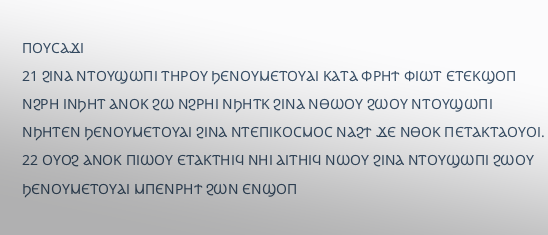ⲠⲞⲨⲤⲀϪⲒ
21 ϨⲒⲚⲀ ⲚⲦⲞⲨϢⲰⲠⲒ ⲦⲎⲢⲞⲨ ϦⲈⲚⲞⲨⲘⲈⲦⲞⲨⲀⲒ ⲔⲀⲦⲀ ⲪⲢⲎϮ ⲪⲒⲰⲦ ⲈⲦⲈⲔϢⲞⲠ ⲚϨⲢⲎ ⲒⲚϦⲎⲦ ⲀⲚⲞⲔ ϨⲰ ⲚϨⲢⲎⲒ ⲚϦⲎⲦⲔ ϨⲒⲚⲀ ⲚⲐⲰⲞⲨ ϨⲰⲞⲨ ⲚⲦⲞⲨϢⲰⲠⲒ ⲚϦⲎⲦⲈⲚ ϦⲈⲚⲞⲨⲘⲈⲦⲞⲨⲀⲒ ϨⲒⲚⲀ ⲚⲦⲈⲠⲒⲔⲞⲤⲘⲞⲤ ⲚⲀϨϮ ϪⲈ ⲚⲐⲞⲔ ⲠⲈⲦⲀⲔⲦⲀⲞⲨⲞⲒ.
22 ⲞⲨⲞϨ ⲀⲚⲞⲔ ⲠⲒⲰⲞⲨ ⲈⲦⲀⲔⲦⲎⲒϤ ⲚⲎⲒ ⲀⲒⲦⲎⲒϤ ⲚⲰⲞⲨ ϨⲒⲚⲀ ⲚⲦⲞⲨϢⲰⲠⲒ ϨⲰⲞⲨ ϦⲈⲚⲞⲨⲘⲈⲦⲞⲨⲀⲒ ⲘⲠⲈⲚⲢⲎϮ ϨⲰⲚ ⲈⲚϢⲞⲠ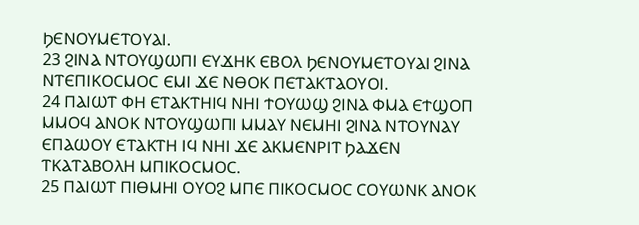ϦⲈⲚⲞⲨⲘⲈⲦⲞⲨⲀⲒ.
23 ϨⲒⲚⲀ ⲚⲦⲞⲨϢⲰⲠⲒ ⲈⲨϪⲎⲔ ⲈⲂⲞⲖ ϦⲈⲚⲞⲨⲘⲈⲦⲞⲨⲀⲒ ϨⲒⲚⲀ ⲚⲦⲈⲠⲒⲔⲞⲤⲘⲞⲤ ⲈⲘⲒ ϪⲈ ⲚⲐⲞⲔ ⲠⲈⲦⲀⲔⲦⲀⲞⲨⲞⲒ.
24 ⲠⲀⲒⲰⲦ ⲪⲎ ⲈⲦⲀⲔⲦⲎⲒϤ ⲚⲎⲒ ϮⲞⲨⲰϢ ϨⲒⲚⲀ ⲪⲘⲀ ⲈϮϢⲞⲠ ⲘⲘⲞϤ ⲀⲚⲞⲔ ⲚⲦⲞⲨϢⲰⲠⲒ ⲘⲘⲀⲨ ⲚⲈⲘⲎⲒ ϨⲒⲚⲀ ⲚⲦⲞⲨⲚⲀⲨ ⲈⲠⲀⲰⲞⲨ ⲈⲦⲀⲔⲦⲎ ⲒϤ ⲚⲎⲒ ϪⲈ ⲀⲔⲘⲈⲚⲢⲒⲦ ϦⲀϪⲈⲚ ⲦⲔⲀⲦⲀⲂⲞⲖⲎ ⲘⲠⲒⲔⲞⲤⲘⲞⲤ.
25 ⲠⲀⲒⲰⲦ ⲠⲒⲐⲘⲎⲒ ⲞⲨⲞϨ ⲘⲠⲈ ⲠⲒⲔⲞⲤⲘⲞⲤ ⲤⲞⲨⲰⲚⲔ ⲀⲚⲞⲔ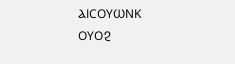ⲀⲒⲤⲞⲨⲰⲚⲔ ⲞⲨⲞϨ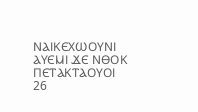ⲚⲀⲒⲔⲈⲬⲰⲞⲨⲚⲒ ⲀⲨⲈⲘⲒ ϪⲈ ⲚⲐⲞⲔ ⲠⲈⲦⲀⲔⲦⲀⲞⲨⲞⲒ
26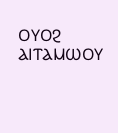ⲞⲨⲞϨ ⲀⲒⲦⲀⲘⲰⲞⲨ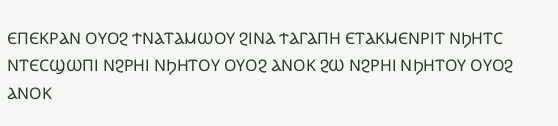ⲈⲠⲈⲔⲢⲀⲚ ⲞⲨⲞϨ ϮⲚⲀⲦⲀⲘⲰⲞⲨ ϨⲒⲚⲀ ϮⲀⲄⲀⲠⲎ ⲈⲦⲀⲔⲘⲈⲚⲢⲒⲦ ⲚϦⲎⲦⲤ ⲚⲦⲈⲤϢⲰⲠⲒ ⲚϨⲢⲎⲒ ⲚϦⲎⲦⲞⲨ ⲞⲨⲞϨ ⲀⲚⲞⲔ ϨⲰ ⲚϨⲢⲎⲒ ⲚϦⲎⲦⲞⲨ ⲞⲨⲞϨ ⲀⲚⲞⲔ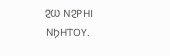ϨⲰ ⲚϨⲢⲎⲒ ⲚϦⲎⲦⲞⲨ.